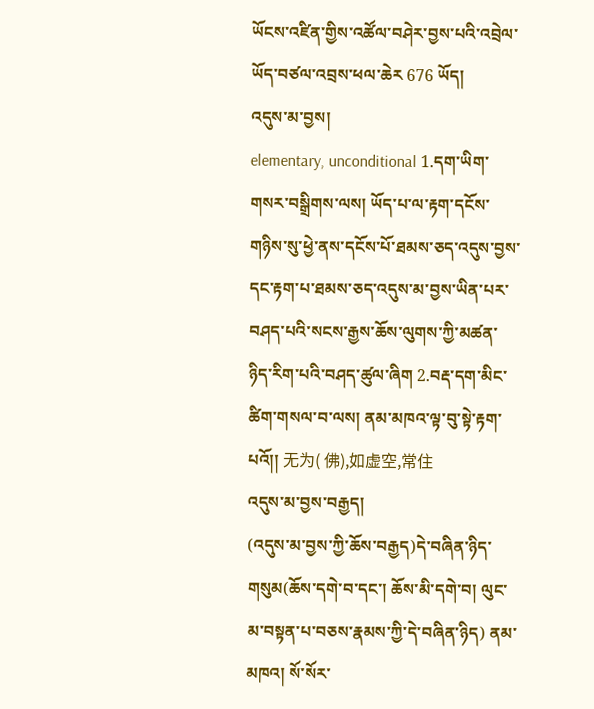ཡོངས་འཛིན་གྱིས་འཚོལ་བཤེར་བྱས་པའི་འབྲེལ་ཡོད་བཙལ་འབྲས་ཕལ་ཆེར 676 ཡོད།
འདུས་མ་བྱས།
elementary, unconditional 1.དག་ཡིག་གསར་བསྒྲིགས་ལས། ཡོད་པ་ལ་རྟག་དངོས་གཉིས་སུ་ཕྱེ་ནས་དངོས་པོ་ཐམས་ཅད་འདུས་བྱས་དང་རྟག་པ་ཐམས་ཅད་འདུས་མ་བྱས་ཡིན་པར་བཤད་པའི་སངས་རྒྱས་ཆོས་ལུགས་ཀྱི་མཚན་ཉིད་རིག་པའི་བཤད་ཚུལ་ཞིག 2.བརྡ་དག་མིང་ཚིག་གསལ་བ་ལས། ནམ་མཁའ་ལྟ་བུ་སྟེ་རྟག་པའོ།། 无为( 佛),如虚空,常住
འདུས་མ་བྱས་བརྒྱད།
(འདུས་མ་བྱས་ཀྱི་ཆོས་བརྒྱད)དེ་བཞིན་ཉིད་གསུམ(ཆོས་དགེ་བ་དང་། ཆོས་མི་དགེ་བ། ལུང་མ་བསྟན་པ་བཅས་རྣམས་ཀྱི་དེ་བཞིན་ཉིད) ནམ་མཁའ། སོ་སོར་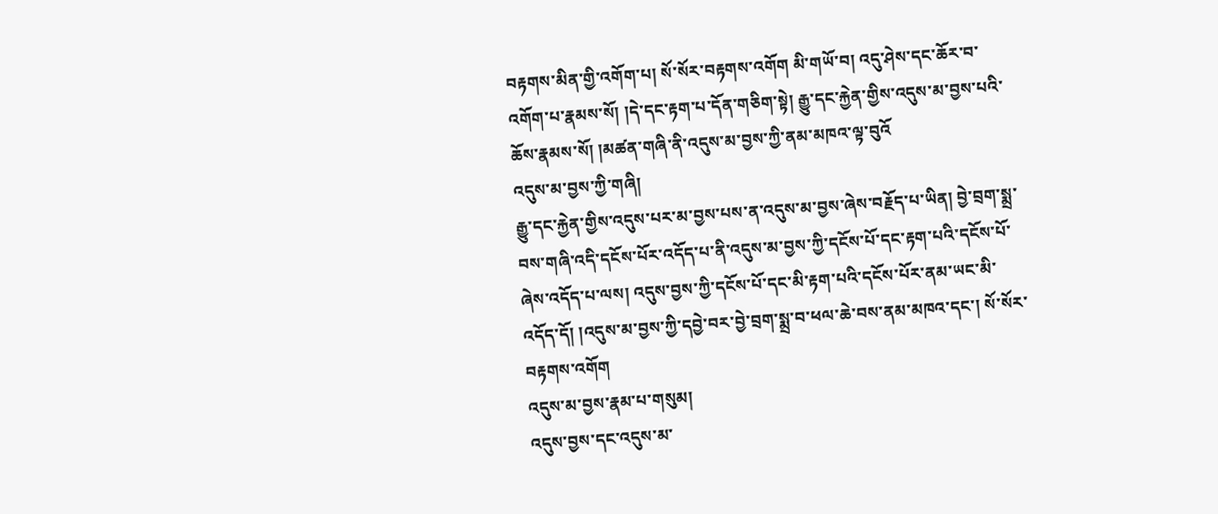བརྟགས་མིན་གྱི་འགོག་པ། སོ་སོར་བརྟགས་འགོག མི་གཡོ་བ། འདུ་ཤེས་དང་ཆོར་བ་འགོག་པ་རྣམས་སོ། །དེ་དང་རྟག་པ་དོན་གཅིག་སྟེ། རྒྱུ་དང་རྐྱེན་གྱིས་འདུས་མ་བྱས་པའི་ཆོས་རྣམས་སོ། །མཚན་གཞི་ནི་འདུས་མ་བྱས་ཀྱི་ནམ་མཁའ་ལྟ་བུའོ
འདུས་མ་བྱས་ཀྱི་གཞི།
རྒྱུ་དང་རྐྱེན་གྱིས་འདུས་པར་མ་བྱས་པས་ན་འདུས་མ་བྱས་ཞེས་བརྗོད་པ་ཡིན། བྱེ་བྲག་སྨྲ་བས་གཞི་འདི་དངོས་པོར་འདོད་པ་ནི་འདུས་མ་བྱས་ཀྱི་དངོས་པོ་དང་རྟག་པའི་དངོས་པོ་ཞེས་འདོད་པ་ལས། འདུས་བྱས་ཀྱི་དངོས་པོ་དང་མི་རྟག་པའི་དངོས་པོར་ནམ་ཡང་མི་འདོད་དོ། །འདུས་མ་བྱས་ཀྱི་དབྱེ་བར་བྱེ་བྲག་སྨྲ་བ་ཕལ་ཆེ་བས་ནམ་མཁའ་དང་། སོ་སོར་བརྟགས་འགོག
འདུས་མ་བྱས་རྣམ་པ་གསུམ།
འདུས་བྱས་དང་འདུས་མ་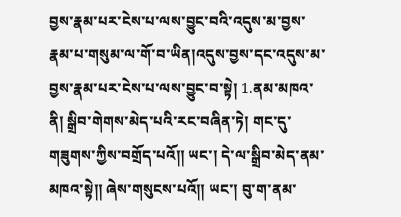བྱས་རྣམ་པར་ངེས་པ་ལས་བྱུང་བའི་འདུས་མ་བྱས་རྣམ་པ་གསུམ་ལ་གོ་བ་ཡིན།འདུས་བྱས་དང་འདུས་མ་བྱས་རྣམ་པར་ངེས་པ་ལས་བྱུང་བ་སྟེ། 1.ནམ་མཁའ་ནི། སྒྲིབ་གེགས་མེད་པའི་རང་བཞིན་ཏེ། གང་དུ་གཟུགས་ཀྱིས་བགྲོད་པའོ༎ ཡང་། དེ་ལ་སྒྲིབ་མེད་ནམ་མཁའ་སྟེ༎ ཞེས་གསུངས་པའོ༎ ཡང་། བུ་ག་ནམ་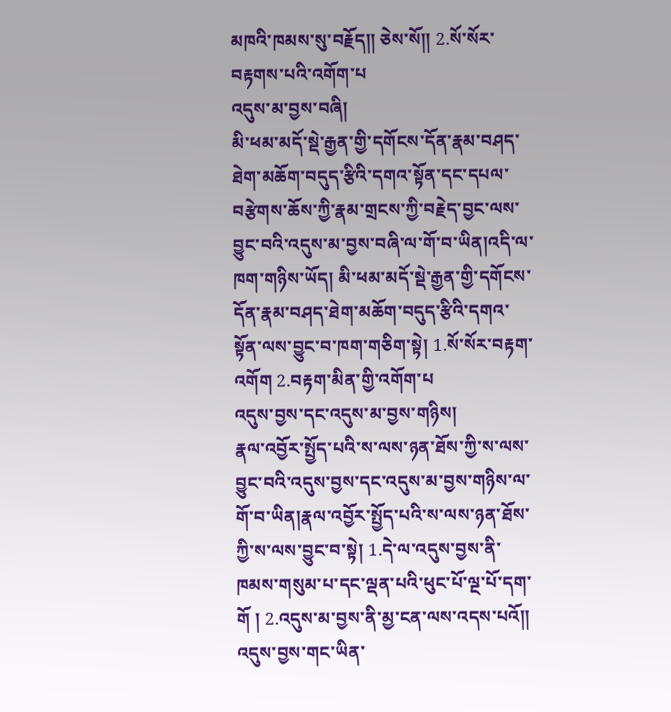མཁའི་ཁམས་སུ་བརྗོད༎ ཅེས་སོ༎ 2.སོ་སོར་བརྟགས་པའི་འགོག་པ
འདུས་མ་བྱས་བཞི།
མི་ཕམ་མདོ་སྡེ་རྒྱན་གྱི་དགོངས་དོན་རྣམ་བཤད་ཐེག་མཆོག་བདུད་རྩིའི་དགའ་སྟོན་དང་དཔལ་བརྩེགས་ཆོས་ཀྱི་རྣམ་གྲངས་ཀྱི་བརྗེད་བྱང་ལས་བྱུང་བའི་འདུས་མ་བྱས་བཞི་ལ་གོ་བ་ཡིན།འདི་ལ་ཁག་གཉིས་ཡོད། མི་ཕམ་མདོ་སྡེ་རྒྱན་གྱི་དགོངས་དོན་རྣམ་བཤད་ཐེག་མཆོག་བདུད་རྩིའི་དགའ་སྟོན་ལས་བྱུང་བ་ཁག་གཅིག་སྟེ། 1.སོ་སོར་བརྟག་འགོག 2.བརྟག་མིན་གྱི་འགོག་པ
འདུས་བྱས་དང་འདུས་མ་བྱས་གཉིས།
རྣལ་འབྱོར་སྤྱོད་པའི་ས་ལས་ཉན་ཐོས་ཀྱི་ས་ལས་བྱུང་བའི་འདུས་བྱས་དང་འདུས་མ་བྱས་གཉིས་ལ་གོ་བ་ཡིན།རྣལ་འབྱོར་སྤྱོད་པའི་ས་ལས་ཉན་ཐོས་ཀྱི་ས་ལས་བྱུང་བ་སྟེ། 1.དེ་ལ་འདུས་བྱས་ནི་ཁམས་གསུམ་པ་དང་ལྡན་པའི་ཕུང་པོ་ལྔ་པོ་དག་གོ ། 2.འདུས་མ་བྱས་ནི་མྱ་ངན་ལས་འདས་པའོ༎ འདུས་བྱས་གང་ཡིན་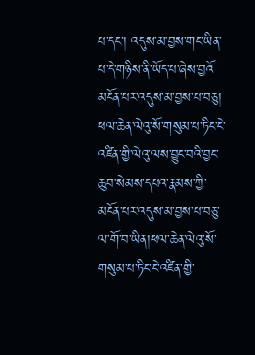པ་དང་། འདུས་མ་བྱས་གང་ཡིན་པ་དེ་གཉིས་ནི་ཡོད་པ་ཞེས་བྱའོ
མངོན་པར་འདུས་མ་བྱས་པ་བཅུ།
ཕལ་ཆེན་ལེའུ་སོ་གསུམ་པ་ཏིང་ངེ་འཛིན་གྱི་ལེའུ་ལས་བྱུང་བའི་བྱང་ཆུབ་སེམས་དཔའ་རྣམས་ཀྱི་མངོན་པར་འདུས་མ་བྱས་པ་བཅུ་ལ་གོ་བ་ཡིན།ཕལ་ཆེན་ལེའུ་སོ་གསུམ་པ་ཏིང་ངེ་འཛིན་གྱི་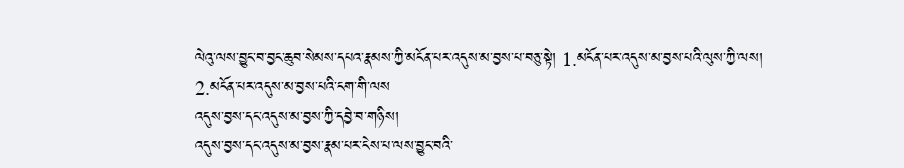ལེའུ་ལས་བྱུང་བ་བྱང་ཆུབ་སེམས་དཔའ་རྣམས་ཀྱི་མངོན་པར་འདུས་མ་བྱས་པ་བཅུ་སྟེ། 1.མངོན་པར་འདུས་མ་བྱས་པའི་ལུས་ཀྱི་ལས། 2.མངོན་པར་འདུས་མ་བྱས་པའི་ངག་གི་ལས
འདུས་བྱས་དང་འདུས་མ་བྱས་ཀྱི་དབྱེ་བ་གཉིས།
འདུས་བྱས་དང་འདུས་མ་བྱས་རྣམ་པར་ངེས་པ་ལས་བྱུང་བའི་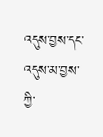འདུས་བྱས་དང་འདུས་མ་བྱས་ཀྱི་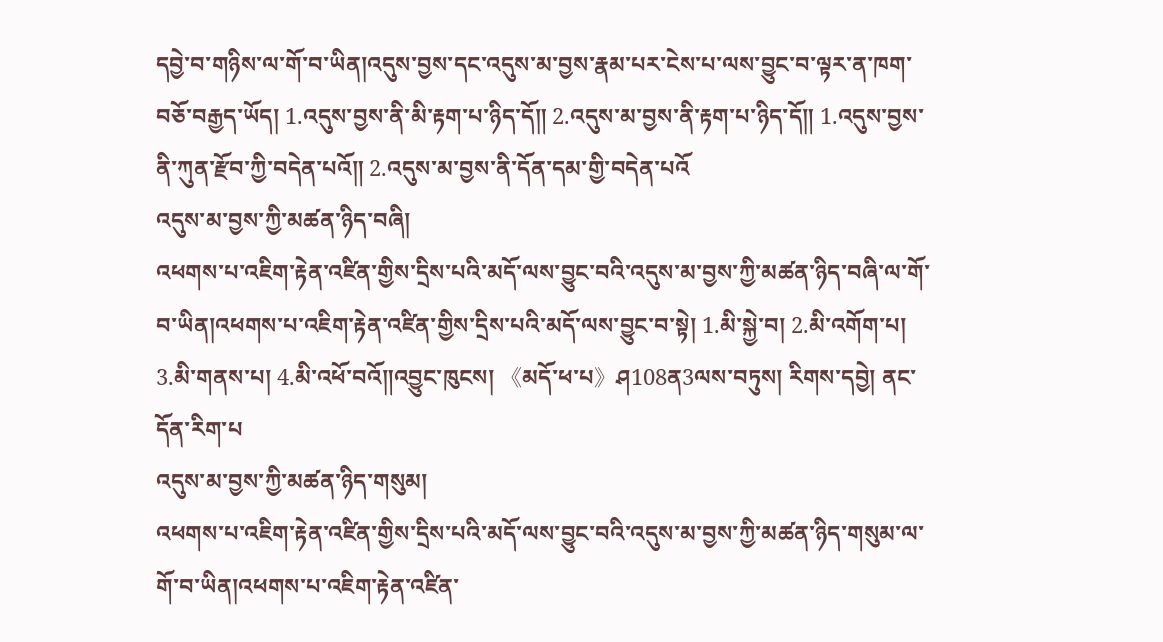དབྱེ་བ་གཉིས་ལ་གོ་བ་ཡིན།འདུས་བྱས་དང་འདུས་མ་བྱས་རྣམ་པར་ངེས་པ་ལས་བྱུང་བ་ལྟར་ན་ཁག་བཅོ་བརྒྱད་ཡོད། 1.འདུས་བྱས་ནི་མི་རྟག་པ་ཉིད་དོ༎ 2.འདུས་མ་བྱས་ནི་རྟག་པ་ཉིད་དོ༎ 1.འདུས་བྱས་ནི་ཀུན་རྫོབ་ཀྱི་བདེན་པའོ༎ 2.འདུས་མ་བྱས་ནི་དོན་དམ་གྱི་བདེན་པའོ
འདུས་མ་བྱས་ཀྱི་མཚན་ཉིད་བཞི།
འཕགས་པ་འཇིག་རྟེན་འཛིན་གྱིས་དྲིས་པའི་མདོ་ལས་བྱུང་བའི་འདུས་མ་བྱས་ཀྱི་མཚན་ཉིད་བཞི་ལ་གོ་བ་ཡིན།འཕགས་པ་འཇིག་རྟེན་འཛིན་གྱིས་དྲིས་པའི་མདོ་ལས་བྱུང་བ་སྟེ། 1.མི་སྐྱེ་བ། 2.མི་འགོག་པ། 3.མི་གནས་པ། 4.མི་འཕོ་བའོ༎འབྱུང་ཁུངས། 《མདོ་ཕ་པ》ཤ108ན3ལས་བཏུས། རིགས་དབྱེ། ནང་དོན་རིག་པ
འདུས་མ་བྱས་ཀྱི་མཚན་ཉིད་གསུམ།
འཕགས་པ་འཇིག་རྟེན་འཛིན་གྱིས་དྲིས་པའི་མདོ་ལས་བྱུང་བའི་འདུས་མ་བྱས་ཀྱི་མཚན་ཉིད་གསུམ་ལ་གོ་བ་ཡིན།འཕགས་པ་འཇིག་རྟེན་འཛིན་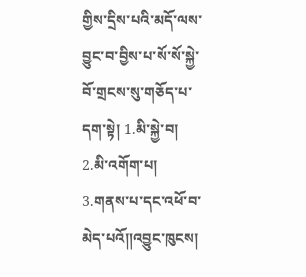གྱིས་དྲིས་པའི་མདོ་ལས་བྱུང་བ་བྱིས་པ་སོ་སོ་སྐྱེ་བོ་གྲངས་སུ་གཅོད་པ་དག་སྟེ། 1.མི་སྐྱེ་བ། 2.མི་འགོག་པ། 3.གནས་པ་དང་འཕོ་བ་མེད་པའོ༎འབྱུང་ཁུངས།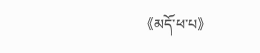《མདོ་ཕ་པ》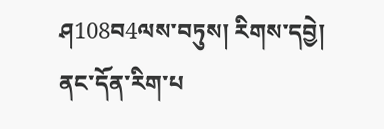ཤ108བ4ལས་བཏུས། རིགས་དབྱེ། ནང་དོན་རིག་པ